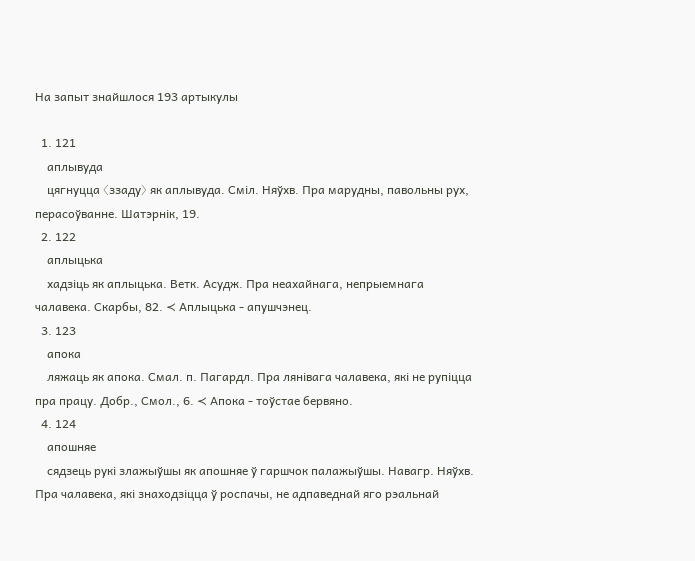На запыт знайшлося 193 артыкулы

  1. 121
    аплывуда
    цягнуцца 〈ззаду〉 як аплывуда. Сміл. Няўхв. Пра марудны, павольны рух, перасоўванне. Шатэрнік, 19.
  2. 122
    аплыцька
    хадзіць як аплыцька. Ветк. Асудж. Пра неахайнага, непрыемнага чалавека. Скарбы, 82. ≺ Аплыцька - апушчэнец.
  3. 123
    апока
    ляжаць як апока. Смал. п. Пагардл. Пра лянівага чалавека, які не рупіцца пра працу. Добр., Смол., 6. ≺ Апока - тоўстае бервяно.
  4. 124
    апошняе
    сядзець рукі злажыўшы як апошняе ў гаршчок палажыўшы. Навагр. Няўхв. Пра чалавека, які знаходзіцца ў роспачы, не адпаведнай яго рэальнай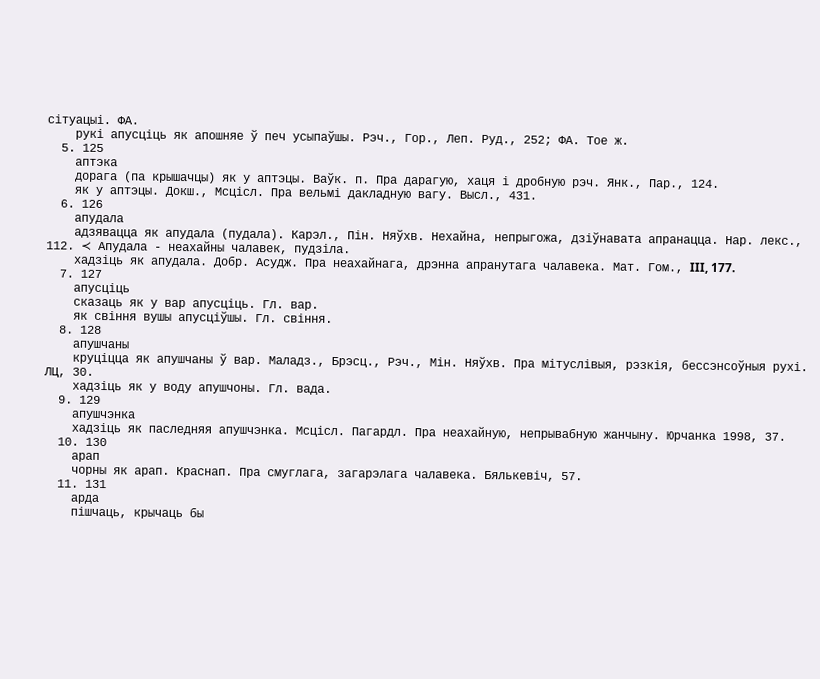сітуацыі. ФА.
    рукі апусціць як апошняе ў печ усыпаўшы. Рэч., Гор., Леп. Руд., 252; ФА. Тое ж.
  5. 125
    аптэка
    дорага (па крышачцы) як у аптэцы. Ваўк. п. Пра дарагую, хаця і дробную рэч. Янк., Пар., 124.
    як у аптэцы. Докш., Мсцісл. Пра вельмі дакладную вагу. Высл., 431.
  6. 126
    апудала
    адзявацца як апудала (пудала). Карэл., Пін. Няўхв. Нехайна, непрыгожа, дзіўнавата апранацца. Нар. лекс., 112. ≺ Апудала - неахайны чалавек, пудзіла.
    хадзіць як апудала. Добр. Асудж. Пра неахайнага, дрэнна апранутага чалавека. Мат. Гом., III, 177.
  7. 127
    апусціць
    сказаць як у вар апусціць. Гл. вар.
    як свіння вушы апусціўшы. Гл. свіння.
  8. 128
    апушчаны
    круціцца як апушчаны ў вар. Маладз., Брэсц., Рэч., Мін. Няўхв. Пра мітуслівыя, рэзкія, бессэнсоўныя рухі. ЛЦ, 30.
    хадзіць як у воду апушчоны. Гл. вада.
  9. 129
    апушчэнка
    хадзіць як паследняя апушчэнка. Мсцісл. Пагардл. Пра неахайную, непрывабную жанчыну. Юрчанка 1998, 37.
  10. 130
    арап
    чорны як арап. Краснап. Пра смуглага, загарэлага чалавека. Бялькевіч, 57.
  11. 131
    арда
    пішчаць, крычаць бы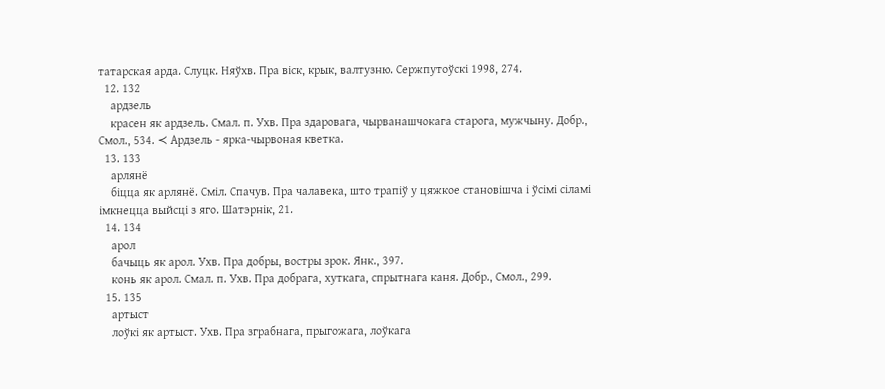татарская арда. Слуцк. Няўхв. Пра віск, крык, валтузню. Сержпутоўскі 1998, 274.
  12. 132
    ардзель
    красен як ардзель. Смал. п. Ухв. Пра здаровага, чырванашчокага старога, мужчыну. Добр., Смол., 534. ≺ Ардзель - ярка-чырвоная кветка.
  13. 133
    арлянё
    біцца як арлянё. Сміл. Спачув. Пра чалавека, што трапіў у цяжкое становішча і ўсімі сіламі імкнецца выйсці з яго. Шатэрнік, 21.
  14. 134
    арол
    бачыць як арол. Ухв. Пра добры, востры зрок. Янк., 397.
    конь як арол. Смал. п. Ухв. Пра добрага, хуткага, спрытнага каня. Добр., Смол., 299.
  15. 135
    артыст
    лоўкі як артыст. Ухв. Пра зграбнага, прыгожага, лоўкага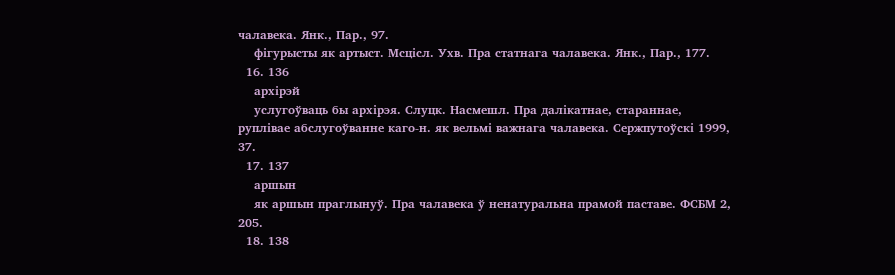чалавека. Янк., Пар., 97.
    фігурысты як артыст. Мсцісл. Ухв. Пра статнага чалавека. Янк., Пар., 177.
  16. 136
    архірэй
    услугоўваць бы архірэя. Слуцк. Насмешл. Пра далікатнае, стараннае, руплівае абслугоўванне каго-н. як вельмі важнага чалавека. Сержпутоўскі 1999, 37.
  17. 137
    аршын
    як аршын праглынуў. Пра чалавека ў ненатуральна прамой паставе. ФСБМ 2, 205.
  18. 138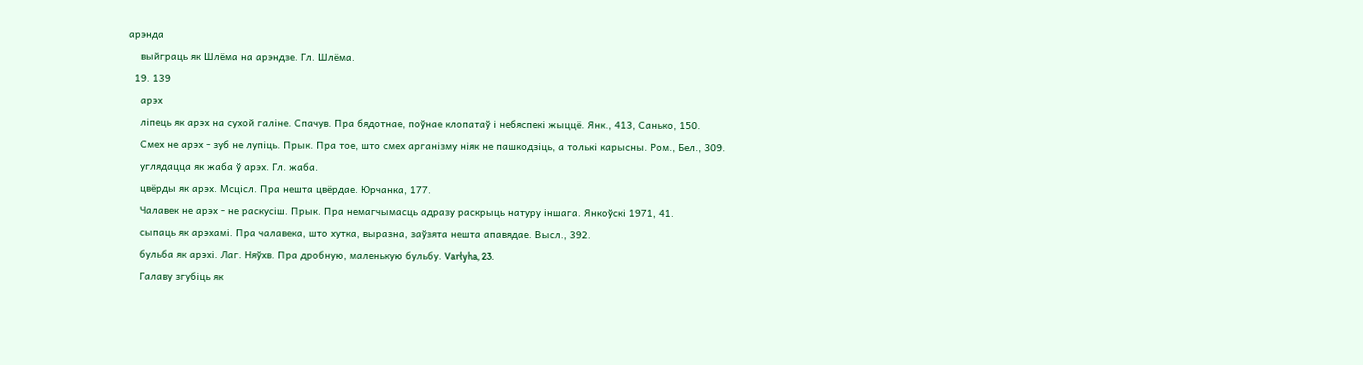арэнда
    выйграць як Шлёма на арэндзе. Гл. Шлёма.
  19. 139
    арэх
    ліпець як арэх на сухой галіне. Спачув. Пра бядотнае, поўнае клопатаў і небяспекі жыццё. Янк., 413, Санько, 150.
    Смех не арэх - зуб не лупіць. Прык. Пра тое, што смех арганізму ніяк не пашкодзіць, а толькі карысны. Ром., Бел., 309.
    углядацца як жаба ў арэх. Гл. жаба.
    цвёрды як арэх. Мсцісл. Пра нешта цвёрдае. Юрчанка, 177.
    Чалавек не арэх - не раскусіш. Прык. Пра немагчымасць адразу раскрыць натуру іншага. Янкоўскі 1971, 41.
    сыпаць як арэхамі. Пра чалавека, што хутка, выразна, заўзята нешта апавядае. Высл., 392.
    бульба як арэхі. Лаг. Няўхв. Пра дробную, маленькую бульбу. Varłyha, 23.
    Галаву згубіць як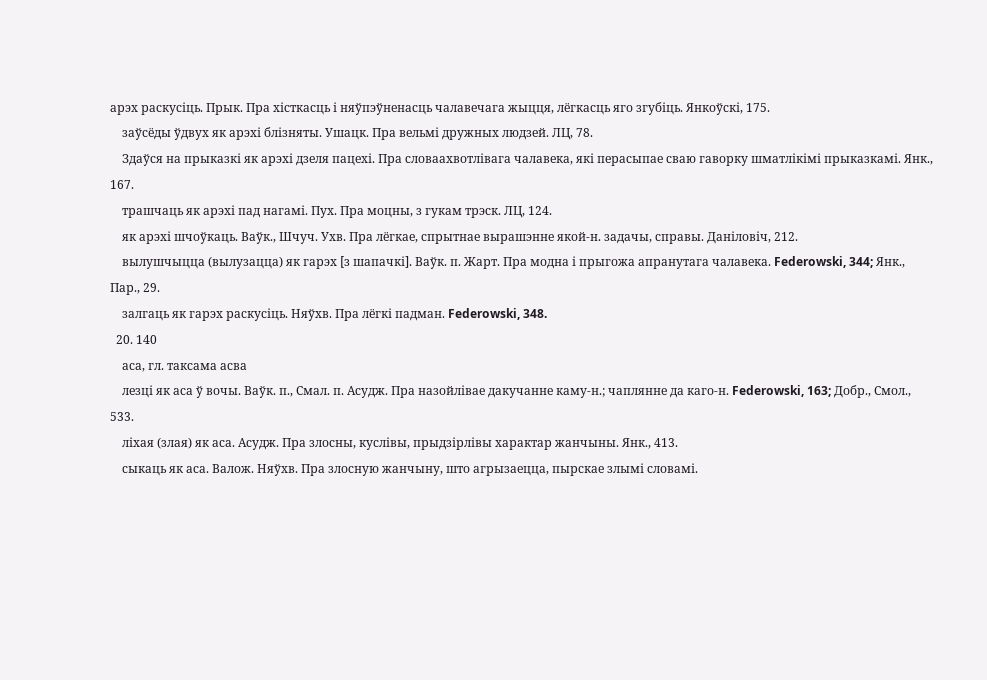арэх раскусіць. Прык. Пра хісткасць і няўпэўненасць чалавечага жыцця, лёгкасць яго згубіць. Янкоўскі, 175.
    заўсёды ўдвух як арэхі блізняты. Ушацк. Пра вельмі дружных людзей. ЛЦ, 78.
    Здаўся на прыказкі як арэхі дзеля пацехі. Пра словаахвотлівага чалавека, які перасыпае сваю гаворку шматлікімі прыказкамі. Янк., 167.
    трашчаць як арэхі пад нагамі. Пух. Пра моцны, з гукам трэск. ЛЦ, 124.
    як арэхі шчоўкаць. Ваўк., Шчуч. Ухв. Пра лёгкае, спрытнае вырашэнне якой-н. задачы, справы. Даніловіч, 212.
    вылушчыцца (вылузацца) як гарэх [з шапачкі]. Ваўк. п. Жарт. Пра модна і прыгожа апранутага чалавека. Federowski, 344; Янк., Пар., 29.
    залгаць як гарэх раскусіць. Няўхв. Пра лёгкі падман. Federowski, 348.
  20. 140
    аса, гл. таксама асва
    лезці як аса ў вочы. Ваўк. п., Смал. п. Асудж. Пра назойлівае дакучанне каму-н.; чаплянне да каго-н. Federowski, 163; Добр., Смол., 533.
    ліхая (злая) як аса. Асудж. Пра злосны, куслівы, прыдзірлівы характар жанчыны. Янк., 413.
    сыкаць як аса. Валож. Няўхв. Пра злосную жанчыну, што агрызаецца, пырскае злымі словамі.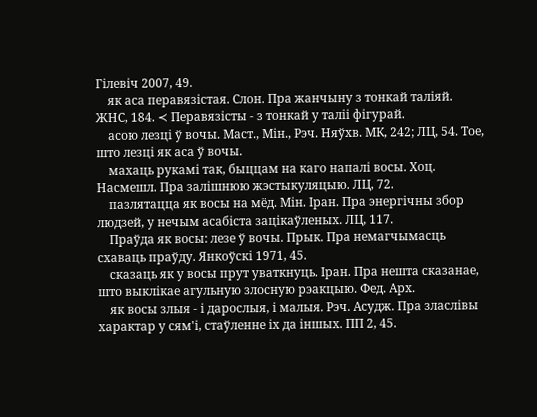Гілевіч 2007, 49.
    як аса перавязістая. Слон. Пра жанчыну з тонкай таліяй. ЖНС, 184. ≺ Перавязісты - з тонкай у таліі фігурай.
    асою лезці ў вочы. Маст., Мін., Рэч. Няўхв. МК, 242; ЛЦ, 54. Тое, што лезці як аса ў вочы.
    махаць рукамі так, быццам на каго напалі восы. Хоц. Насмешл. Пра залішнюю жэстыкуляцыю. ЛЦ, 72.
    пазлятацца як восы на мёд. Мін. Іран. Пра энергічны збор людзей, у нечым асабіста зацікаўленых. ЛЦ, 117.
    Праўда як восы: лезе ў вочы. Прык. Пра немагчымасць схаваць праўду. Янкоўскі 1971, 45.
    сказаць як у восы прут уваткнуць. Іран. Пра нешта сказанае, што выклікае агульную злосную рэакцыю. Фед. Арх.
    як восы злыя - і дарослыя, і малыя. Рэч. Асудж. Пра зласлівы характар у сям'і, стаўленне іх да іншых. ПП 2, 45.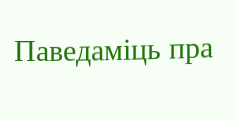Паведаміць пра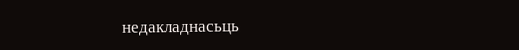недакладнасьць